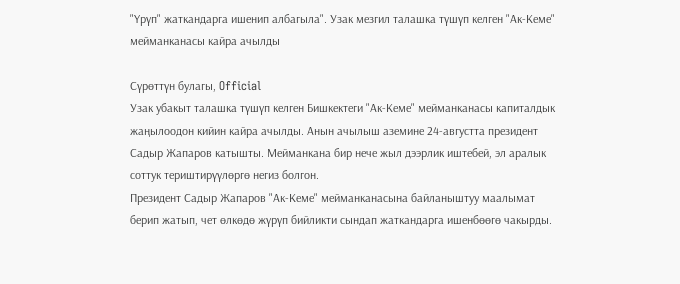"Үрүп" жаткандарга ишенип албагыла". Узак мезгил талашка түшүп келген "Ак-Кеме" мейманканасы кайра ачылды

Сүрөттүн булагы, Official
Узак убакыт талашка түшүп келген Бишкектеги "Ак-Кеме" мейманканасы капиталдык жаңылоодон кийин кайра ачылды. Анын ачылыш аземине 24-августта президент Садыр Жапаров катышты. Мейманкана бир нече жыл дээрлик иштебей, эл аралык соттук териштирүүлөргө негиз болгон.
Президент Садыр Жапаров "Ак-Кеме" мейманканасына байланыштуу маалымат берип жатып, чет өлкөдө жүрүп бийликти сындап жаткандарга ишенбөөгө чакырды.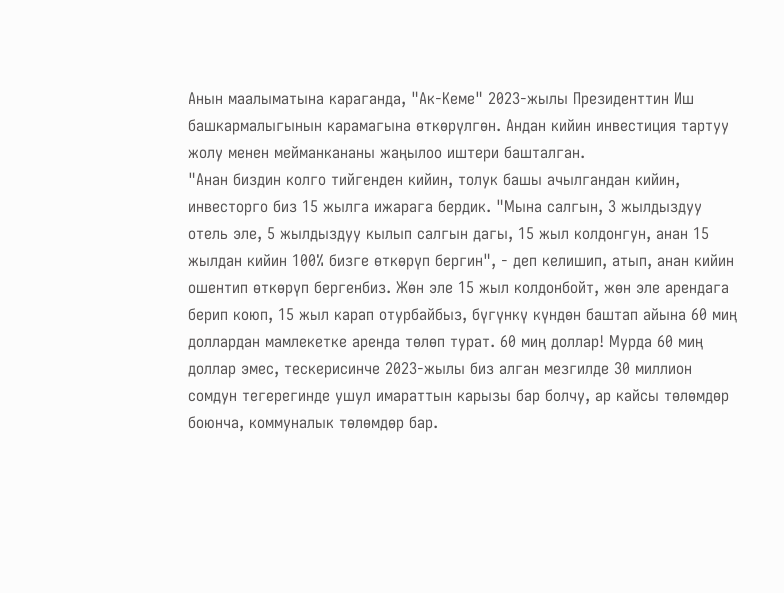Анын маалыматына караганда, "Ак-Кеме" 2023-жылы Президенттин Иш башкармалыгынын карамагына өткөрүлгөн. Андан кийин инвестиция тартуу жолу менен мейманкананы жаңылоо иштери башталган.
"Анан биздин колго тийгенден кийин, толук башы ачылгандан кийин, инвесторго биз 15 жылга ижарага бердик. "Мына салгын, 3 жылдыздуу отель эле, 5 жылдыздуу кылып салгын дагы, 15 жыл колдонгун, анан 15 жылдан кийин 100% бизге өткөрүп бергин", - деп келишип, атып, анан кийин ошентип өткөрүп бергенбиз. Жөн эле 15 жыл колдонбойт, жөн эле арендага берип коюп, 15 жыл карап отурбайбыз, бүгүнкү күндөн баштап айына 60 миң доллардан мамлекетке аренда төлөп турат. 60 миң доллар! Мурда 60 миң доллар эмес, тескерисинче 2023-жылы биз алган мезгилде 30 миллион сомдун тегерегинде ушул имараттын карызы бар болчу, ар кайсы төлөмдөр боюнча, коммуналык төлөмдөр бар.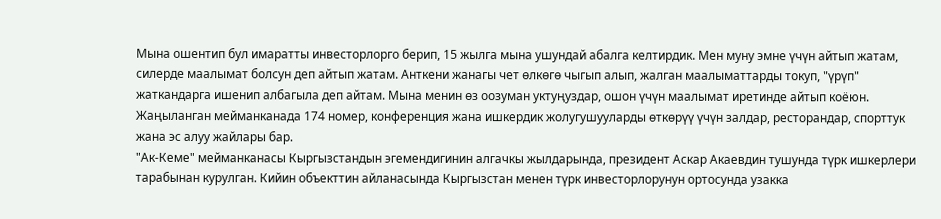Мына ошентип бул имаратты инвесторлорго берип, 15 жылга мына ушундай абалга келтирдик. Мен муну эмне үчүн айтып жатам, силерде маалымат болсун деп айтып жатам. Анткени жанагы чет өлкөгө чыгып алып, жалган маалыматтарды токуп, "үрүп" жаткандарга ишенип албагыла деп айтам. Мына менин өз оозуман уктуңуздар, ошон үчүн маалымат иретинде айтып коёюн.
Жаңыланган мейманканада 174 номер, конференция жана ишкердик жолугушууларды өткөрүү үчүн залдар, ресторандар, спорттук жана эс алуу жайлары бар.
"Ак-Кеме" мейманканасы Кыргызстандын эгемендигинин алгачкы жылдарында, президент Аскар Акаевдин тушунда түрк ишкерлери тарабынан курулган. Кийин объекттин айланасында Кыргызстан менен түрк инвесторлорунун ортосунда узакка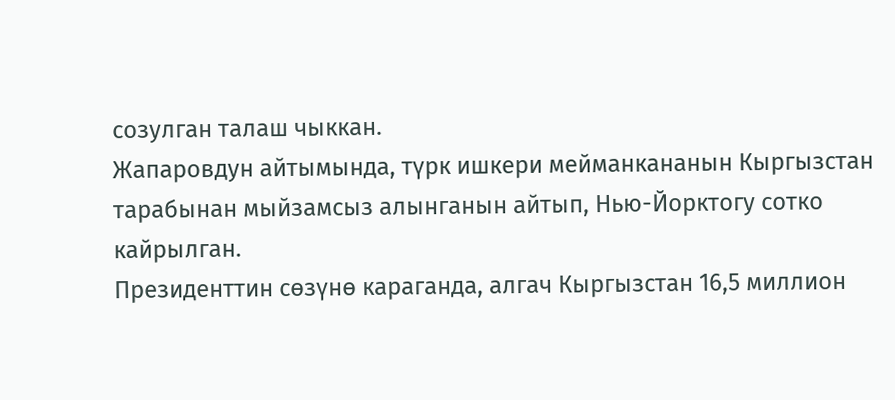созулган талаш чыккан.
Жапаровдун айтымында, түрк ишкери мейманкананын Кыргызстан тарабынан мыйзамсыз алынганын айтып, Нью-Йорктогу сотко кайрылган.
Президенттин сөзүнө караганда, алгач Кыргызстан 16,5 миллион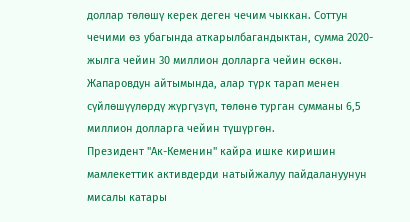доллар төлөшү керек деген чечим чыккан. Соттун чечими өз убагында аткарылбагандыктан, сумма 2020-жылга чейин 30 миллион долларга чейин өскөн.
Жапаровдун айтымында, алар түрк тарап менен сүйлөшүүлөрдү жүргүзүп, төлөнө турган сумманы 6,5 миллион долларга чейин түшүргөн.
Президент "Ак-Кеменин" кайра ишке киришин мамлекеттик активдерди натыйжалуу пайдалануунун мисалы катары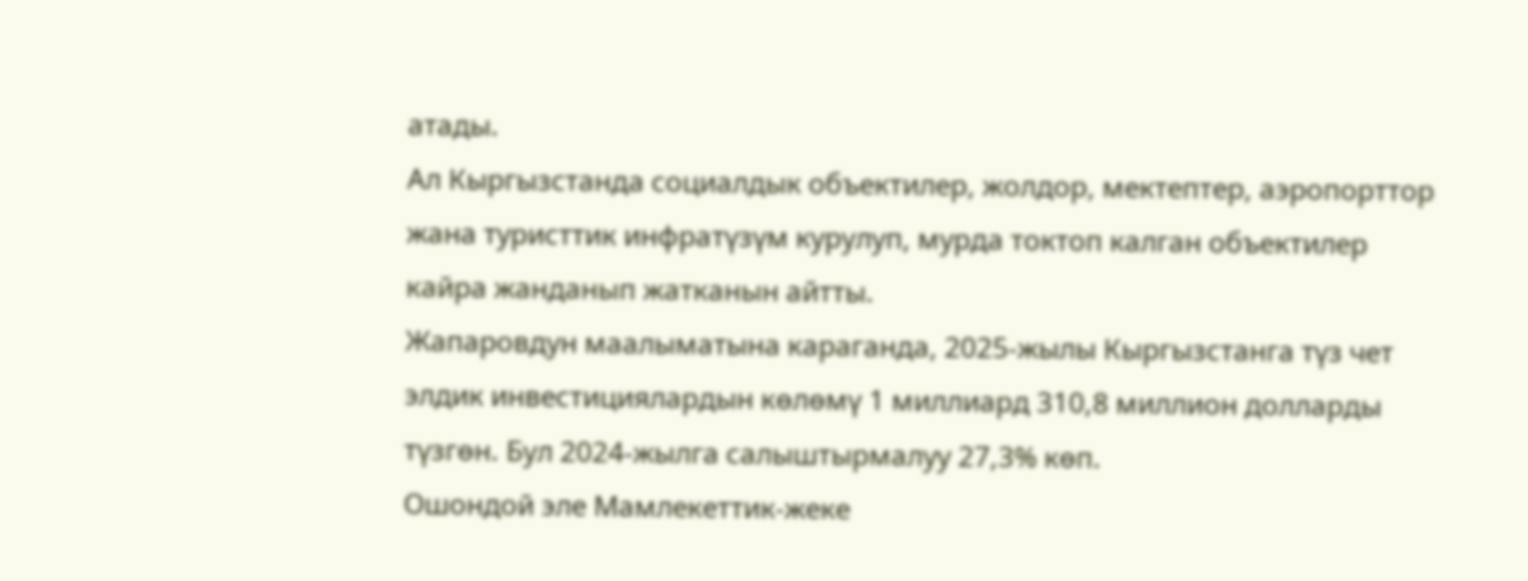атады.
Ал Кыргызстанда социалдык объектилер, жолдор, мектептер, аэропорттор жана туристтик инфратүзүм курулуп, мурда токтоп калган объектилер кайра жанданып жатканын айтты.
Жапаровдун маалыматына караганда, 2025-жылы Кыргызстанга түз чет элдик инвестициялардын көлөмү 1 миллиард 310,8 миллион долларды түзгөн. Бул 2024-жылга салыштырмалуу 27,3% көп.
Ошондой эле Мамлекеттик-жеке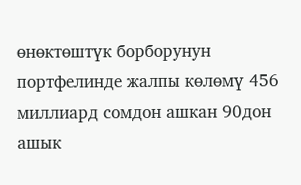өнөктөштүк борборунун портфелинде жалпы көлөмү 456 миллиард сомдон ашкан 90дон ашык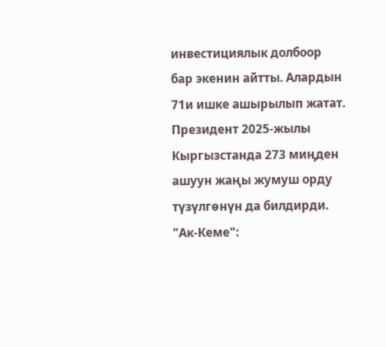инвестициялык долбоор бар экенин айтты. Алардын 71и ишке ашырылып жатат.
Президент 2025-жылы Кыргызстанда 273 миңден ашуун жаңы жумуш орду түзүлгөнүн да билдирди.
"Ак-Кеме":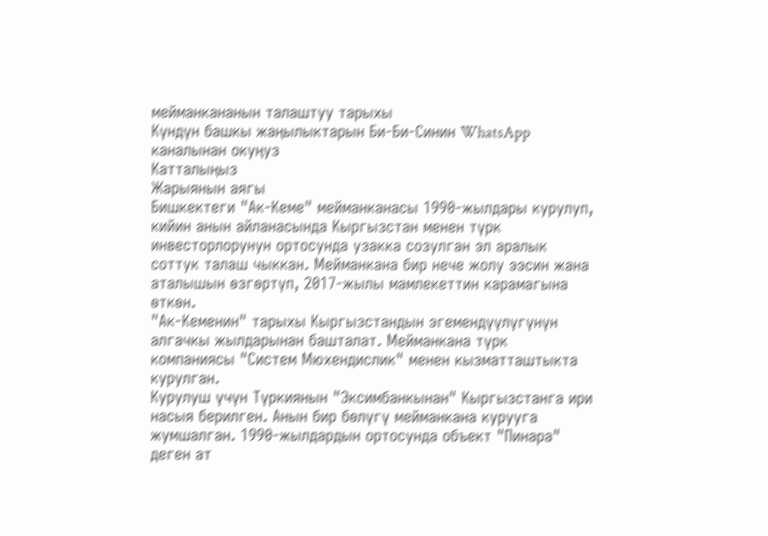мейманкананын талаштуу тарыхы
Күндүн башкы жаңылыктарын Би-Би-Синин WhatsApp каналынан окуңуз
Катталыңыз
Жарыянын аягы
Бишкектеги "Ак-Кеме" мейманканасы 1990-жылдары курулуп, кийин анын айланасында Кыргызстан менен түрк инвесторлорунун ортосунда узакка созулган эл аралык соттук талаш чыккан. Мейманкана бир нече жолу ээсин жана аталышын өзгөртүп, 2017-жылы мамлекеттин карамагына өткөн.
"Ак-Кеменин" тарыхы Кыргызстандын эгемендүүлүгүнүн алгачкы жылдарынан башталат. Мейманкана түрк компаниясы "Систем Мюхендислик" менен кызматташтыкта курулган.
Курулуш үчүн Түркиянын "Эксимбанкынан" Кыргызстанга ири насыя берилген. Анын бир бөлүгү мейманкана курууга жумшалган. 1990-жылдардын ортосунда объект "Пинара" деген ат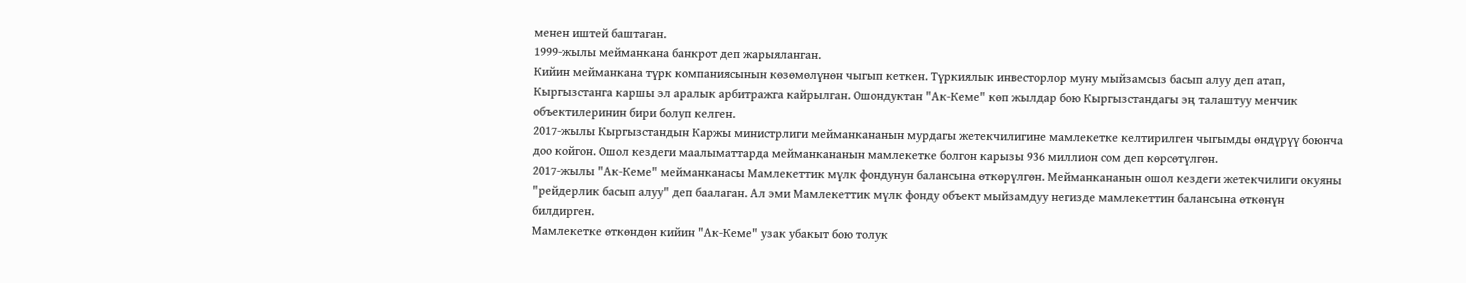менен иштей баштаган.
1999-жылы мейманкана банкрот деп жарыяланган.
Кийин мейманкана түрк компаниясынын көзөмөлүнөн чыгып кеткен. Түркиялык инвесторлор муну мыйзамсыз басып алуу деп атап, Кыргызстанга каршы эл аралык арбитражга кайрылган. Ошондуктан "Ак-Кеме" көп жылдар бою Кыргызстандагы эң талаштуу менчик объектилеринин бири болуп келген.
2017-жылы Кыргызстандын Каржы министрлиги мейманкананын мурдагы жетекчилигине мамлекетке келтирилген чыгымды өндүрүү боюнча доо койгон. Ошол кездеги маалыматтарда мейманкананын мамлекетке болгон карызы 936 миллион сом деп көрсөтүлгөн.
2017-жылы "Ак-Кеме" мейманканасы Мамлекеттик мүлк фондунун балансына өткөрүлгөн. Мейманкананын ошол кездеги жетекчилиги окуяны "рейдерлик басып алуу" деп баалаган. Ал эми Мамлекеттик мүлк фонду объект мыйзамдуу негизде мамлекеттин балансына өткөнүн билдирген.
Мамлекетке өткөндөн кийин "Ак-Кеме" узак убакыт бою толук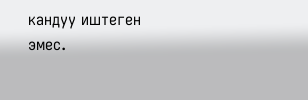кандуу иштеген эмес.